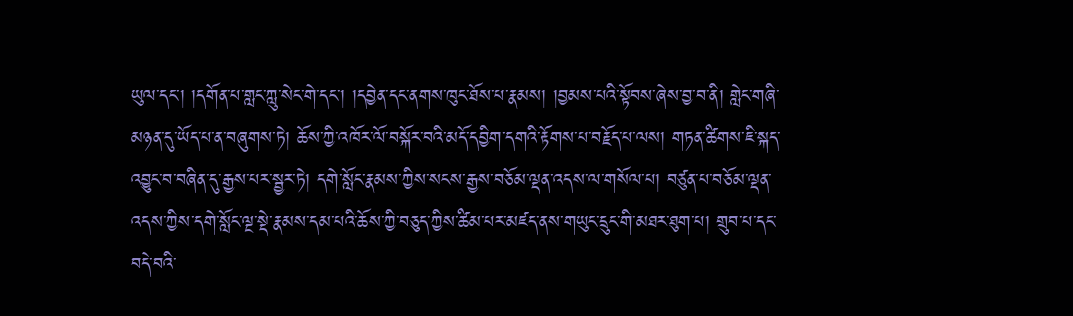ཡུལ་དང་། །དགོན་པ་གླང་ཀླུ་སེང་གེ་དང་། །དབྱེན་དང་ནགས་ཁུང་ཐོས་པ་རྣམས། །བྱམས་པའི་སྟོབས་ཞེས་བྱ་བ་ནི། གླེང་གཞི་མཉན་དུ་ཡོད་པ་ན་བཞུགས་ཏེ། ཆོས་ཀྱི་འཁོར་ལོ་བསྐོར་བའི་མདོ་དབྱིག་དགའི་རྟོགས་པ་བརྗོད་པ་ལས། གཏན་ཚིགས་ཇི་སྐད་འབྱུང་བ་བཞིན་དུ་རྒྱས་པར་སྦྱར་ཏེ། དགེ་སློང་རྣམས་ཀྱིས་སངས་རྒྱས་བཅོམ་ལྡན་འདས་ལ་གསོལ་པ། བཙུན་པ་བཅོམ་ལྡན་འདས་ཀྱིས་དགེ་སློང་ལྔ་སྡེ་རྣམས་དམ་པའི་ཆོས་ཀྱི་བཅུད་ཀྱིས་ཚིམ་པར་མཛད་ནས་གཡུང་དྲུང་གི་མཐར་ཐུག་པ། གྲུབ་པ་དང་བདེ་བའི་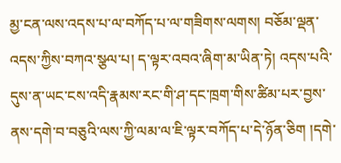མྱ་ངན་ལས་འདས་པ་ལ་བཀོད་པ་ལ་གཟིགས་ལགས། བཅོམ་ལྡན་འདས་ཀྱིས་བཀའ་སྩལ་པ། ད་ལྟར་འབའ་ཞིག་མ་ཡིན་ཏེ། འདས་པའི་དུས་ན་ཡང་ངས་འདི་རྣམས་རང་གི་ཤ་དང་ཁྲག་གིས་ཚིམ་པར་བྱས་ནས་དགེ་བ་བཅུའི་ལས་ཀྱི་ལམ་ལ་ཇི་ལྟར་བཀོད་པ་དེ་ཉོན་ཅིག །དགེ་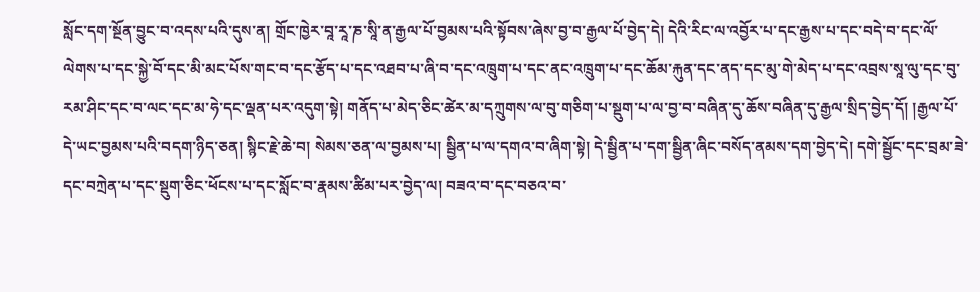སློང་དག་སྔོན་བྱུང་བ་འདས་པའི་དུས་ན། གྲོང་ཁྱེར་བཱ་རཱ་ཎ་སཱི་ན་རྒྱལ་པོ་བྱམས་པའི་སྟོབས་ཞེས་བྱ་བ་རྒྱལ་པོ་བྱེད་དེ། དེའི་རིང་ལ་འབྱོར་པ་དང་རྒྱས་པ་དང་བདེ་བ་དང་ལོ་ལེགས་པ་དང་སྐྱེ་བོ་དང་མི་མང་པོས་གང་བ་དང་རྩོད་པ་དང་འཐབ་པ་ཞི་བ་དང་འཁྲུག་པ་དང་ནང་འཁྲུག་པ་དང་ཆོམ་རྐུན་དང་ནད་དང་མུ་གེ་མེད་པ་དང་འབྲས་སཱ་ལུ་དང་བུ་རམ་ཤིང་དང་བ་ལང་དང་མ་ཧེ་དང་ལྡན་པར་འདུག་སྟེ། གནོད་པ་མེད་ཅིང་ཚེར་མ་དཀྲུགས་ལ་བུ་གཅིག་པ་སྡུག་པ་ལ་བྱ་བ་བཞིན་དུ་ཆོས་བཞིན་དུ་རྒྱལ་སྲིད་བྱེད་དོ། །རྒྱལ་པོ་དེ་ཡང་བྱམས་པའི་བདག་ཉིད་ཅན། སྙིང་རྗེ་ཆེ་བ། སེམས་ཅན་ལ་བྱམས་པ། སྦྱིན་པ་ལ་དགའ་བ་ཞིག་སྟེ། དེ་སྦྱིན་པ་དག་སྦྱིན་ཞིང་བསོད་ནམས་དག་བྱེད་དེ། དགེ་སྦྱོང་དང་བྲམ་ཟེ་དང་བཀྲེན་པ་དང་སྡུག་ཅིང་ཕོངས་པ་དང་སློང་བ་རྣམས་ཚིམ་པར་བྱེད་ལ། བཟའ་བ་དང་བཅའ་བ་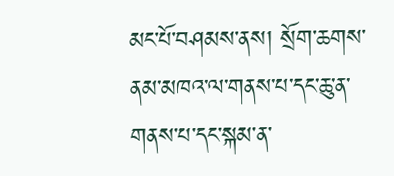མང་པོ་བཤམས་ནས། སྲོག་ཆགས་ནམ་མཁའ་ལ་གནས་པ་དང་ཆུ་ན་གནས་པ་དང་སྐམ་ན་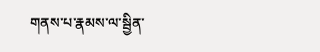གནས་པ་རྣམས་ལ་སྦྱིན་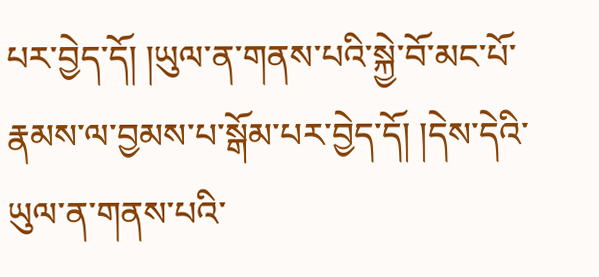པར་བྱེད་དོ། །ཡུལ་ན་གནས་པའི་སྐྱེ་བོ་མང་པོ་རྣམས་ལ་བྱམས་པ་སྒོམ་པར་བྱེད་དོ། །དེས་དེའི་ཡུལ་ན་གནས་པའི་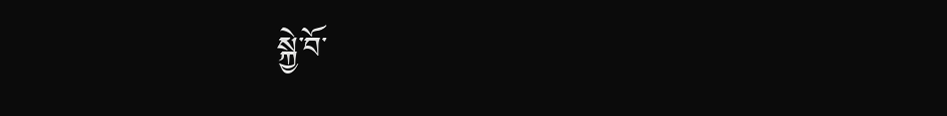སྐྱེ་བོ་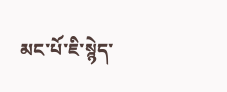མང་པོ་ཇི་སྙེད་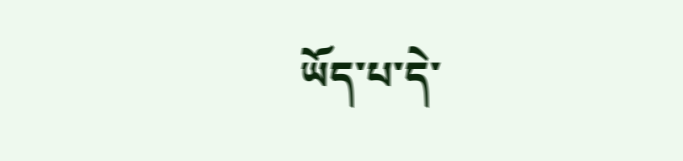ཡོད་པ་དེ་